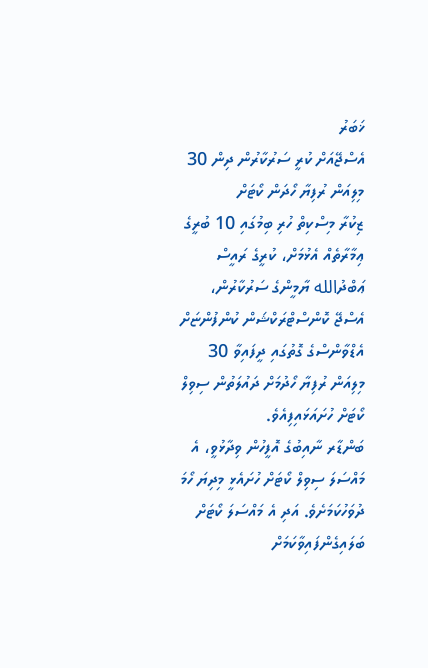ޚަބަރު
އެސްޖޭއަށް ކުރީ ސަރުކާރުން ދިން 30 މިލިއަން ރުފިޔާ ހޯދަން ކޯޓަށް
ޒިކުރާ މިސްކިތް ހުރި ބިމުގައި 10 ބުރީގެ ޢިމާރާތެއް އެޅުމަށް، ކުރީގެ ރައީސް ޢަބްދުالله ޔާމީންގެ ސަރުކާރުން، އެސްޖޭ ކޮންސްޓްރަކްޝަން ކުންފުންޏަށް އެޑްވާންސްގެ ގޮތުގައި ދީފައިވާ 30 މިލިއަން ރުފިޔާ ހޯދުމަށް ދައުލަތުން ސިވިލް ކޯޓަށް ހުށައަޅައިފިއެވެ.
ބަންޑާރ ނާއިބުގެ އޮފީހުން ވިދާޅުވީ، އެ މައްސަލަ ސިވިލް ކޯޓަށް ހުށައެޅީ މިދިޔަ ހޯމަ ދުވަހުކަމަށެވެ. އަދި އެ މައްސަލަ ކޯޓަށް ބަލައިގެންފައިވާކަމަށް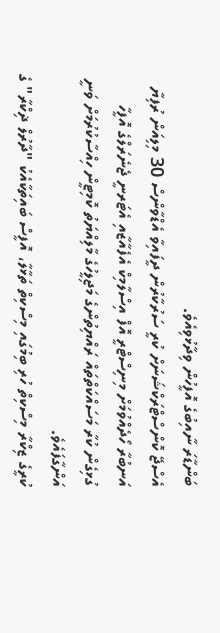ބަންޑާރަ ނާއިބުގެ އޮފީހުން ވިދާޅުވިއެވެ.
އެސްޖޭ ކޮންސްޓްރަކްޝަނަށް ކުރީ ސަރުކާރުން ދީފައިވާ އެޑްވާންސް 30 މިލިއަން ރުފިޔާ އަނބުރާ ހޯދެއްވުމަށް މިނިސްޓްރީ އޮފް އިސްލާމިކް އެފެއާޒާއި އެޓަރނީ ޖެނެރަލްގެ އޮފީހާ ގުޅިގެން ކުރާ މަސައްކަތްތައް ރައްޔިތުންގެ މަޖިލީހުގެ މާލިއްޔަތު ކޮމިޓީން ހިއްސާކުރުމަށް ވަނީ އަންގާފައެވެ.
ކުރީގެ ޒިކްރާ މިސްކިތް ހުރި ބިމުގައި މިސްކިތް ތަޅާލާ، އޮފީސް ބައިތަކާއެކު "ދާރުލް ޛިކްރާ" ގެ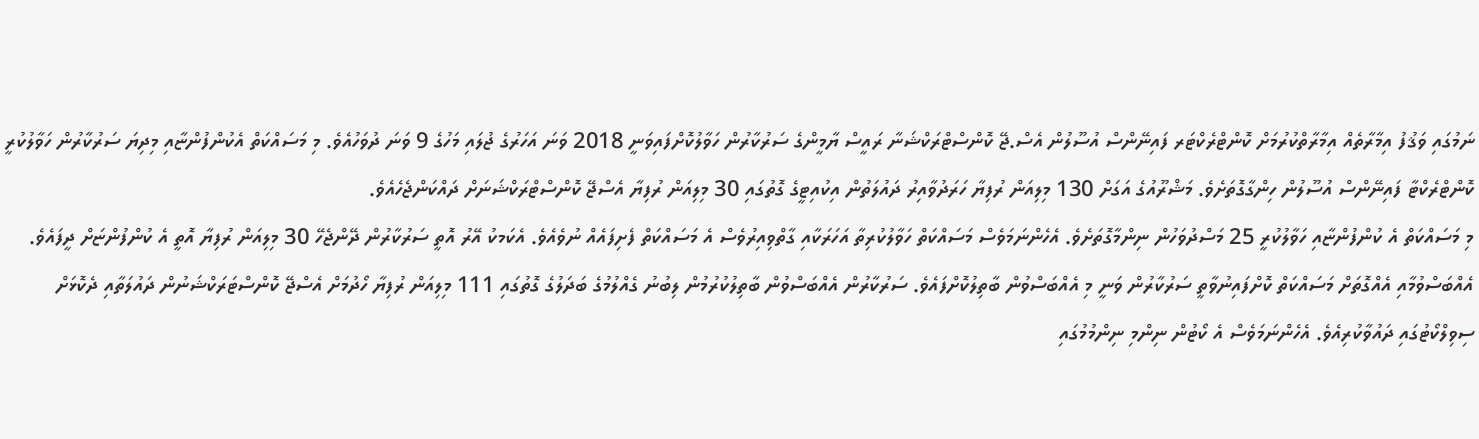ނަމުގައި ވަޤުފު އިމާރާތެއް އިމާރާތްކުރުމަށް ކޮންޓްރެކްޓަރ ފައިނޭންސް އުސޫލުން އެސް.ޖޭ ކޮންސްޓްރަކްޝަނާ ރައީސް ޔާމީންގެ ސަރުކާރުން ހަވާލުކޮށްފައިވަނީ 2018 ވަނަ އަހަރުގެ ޖުލައި މަހުގެ 9 ވަނަ ދުވަހުއެވެ. މި މަސައްކަތް އެކުންފުންޏާއި މިދިޔަ ސަރުކާރުން ހަވާލުކުރީ ކޮންޓްރެކްޓާ ފައިނޭންސް އުސޫލުން ހިންގާގޮތަށެވެ. މަޝްރޫއުގެ އަގަށް 130 މިލިއަން ރުފިޔާ ހަރަދުވާއިރު ދައުލަތުން އިކުއިޓީގެ ގޮތުގައި 30 މިލިއަން ރުފިޔާ އެސްޖޭ ކޮންސްޓްރަކްޝަނަށް ދައްކަންޖެހެއެވެ.
މި މަސައްކަތް އެ ކުންފުންޏާއި ހަވާލުކުރީ 25 މަސްދުވަހުން ނިންމާގޮތަށެވެ. އެހެންނަމަވެސް މަސައްކަތް ހަވާލުކުރިތާ އަހަރަކާއި ގާތްވިއިރުވެސް އެ މަސައްކަތް ފެށިފައެއް ނުވެއެވެ. އެކަމކު އޭރު އޮތީ ސަރުކާރުން ދޭންޖެހޭ 30 މިލިއަން ރުފިޔާ އޮތީ އެ ކުންފުންޏަށް ދީފައެވެ.
އެއްބަސްވުމާއި އެއްގޮތަށް މަސައްކަތް ކޮށްފައިނުވާތީ ސަރުކާރުން ވަނީ މި އެއްބަސްވުން ބާތިލުކޮށްފައެވެ. ސަރުކާރުން އެއްބަސްވުން ބާތިލުކުރުމުން ލިބުނު ގެއްލުމުގެ ބަދަލުގެ ގޮތުގައި 111 މިލިއަން ރުފިޔާ ހޯދުމަށް އެސްޖޭ ކޮންސްޓަރަކްޝަނުން ދައުލަތާއި ދެކޮޅަށް ސިވިލްކޯޓުގައި ދައުވާކުރިއެވެ. އެހެންނަމަވެސް އެ ކޯޓުން ނިންމި ނިންމުމުގައި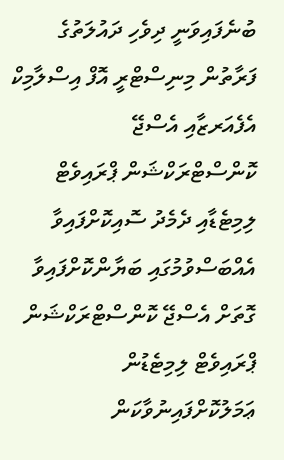ބުނެފައިވަނީ ދިވެހި ދައުލަތުގެ ފަރާތުން މިނިސްޓްރީ އޮފް އިސްލާމިކް އެފެއަރޒާއި އެސްޖޭ ކޮންސްޓްރަކްޝަން ޕްރައިވެޓް ލިމިޓެޑާއި ދެމެދު ސޮއިކޮށްފައިވާ އެއްބަސްވުމުގައި ބަޔާންކޮށްފައިވާ ގޮތަށް އެސްޖޭ ކޮންސްޓްރަކްޝަން ޕްރައިވެޓް ލިމިޓެޑުން ޢަމަލުކޮށްފައިނުވާކަން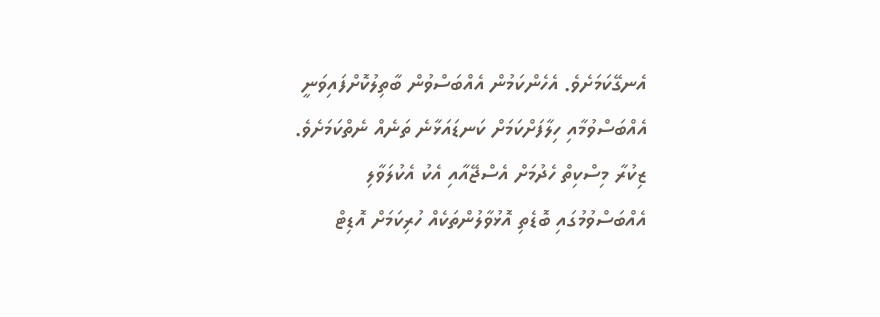އެނގޭކަމަށެވެ. އެހެންކަމުން އެއްބަސްވުން ބާތިލުކޮށްފައިވަނީ އެއްބަސްވުމާއި ހިލާފަށްކަމަށް ކަނޑައަޅާނެ ތަނެއް ނެތްކަމަށެވެ.
ޒިކުރާ މިސްކިތް ހެދުމަށް އެސްޖޭއާއި އެކު އެކުލަވާލި އެއްބަސްވުމުގައި ބޮޑެތި އޮޅުވާލުންތަކެއް ހުރިކަމަށް އޮޑިޓް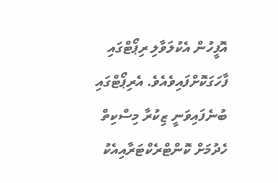އޮފީހުން އެކުލަވާލި ރިޕޯޓްގައި ފާހަގަކޮށްފައިވެއެވެ. އެރިޕޯޓްގައި ބުނެފައިވަނީ ޒިކުރާ މިސްކިތް ހެދުމަށް ކޮންޓްރެކްޓަރާއިއެކު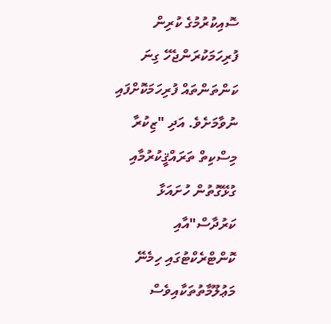ސޮއިކުރުމުގެ ކުރިން ފުރިހަމަކުރަންޖެހޭ ގިނަ ކަންތަންތައް ފުރިހަމަކޮށްފައި ނުވާމަށެވެ. އަދި "ޒިކުރާ މިސްކިތް ތަރައްޤީކުރުމާއި ގުޅޭގޮތުން ހުށައަޅާ ކަރުދާސް"އާއި ކޮންޓްރެކްޓުގައި ހިމެނޭ މަޢުލޫމާތުތަކާއިވެސް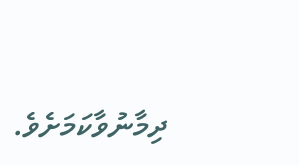ދިމާނުވާކަމަށެވެ.